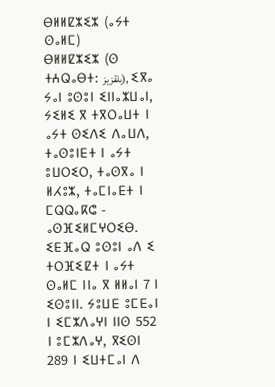ⴱⵍⵍⵇⵣⵉⵣ (ⴰⵢⵜ ⵙⴰⵍⵎ)
ⴱⵍⵍⵇⵣⵉⵣ (ⵙ ⵜⵄⵕⴰⴱⵜ: بلقزيز), ⵉⴳⴰ ⵢⴰⵏ ⵓⵙⵓⵏ ⵉⵏⵏⴰⵣⵡⴰⵏ, ⵢⵉⵍⵉ ⴳ ⵜⴳⵔⴰⵡⵜ ⵏ ⴰⵢⵜ ⵙⵉⴷⵉ ⴷⴰⵡⴷ, ⵜⴰⵙⵓⵏⴹⵜ ⵏ ⴰⵢⵜ ⵓⵡⵔⵉⵔ, ⵜⴰⵙⴳⴰ ⵏ ⵍⵃⵓⵣ, ⵜⴰⵎⵏⴰⴹⵜ ⵏ ⵎⵕⵕⴰⴽⵛ - ⴰⵙⴼⵉⵍⵎⵖⵔⵉⴱ. ⵉⴹⴼⴰⵕ ⵓⵙⵓⵏ ⴰⴷ ⵉ ⵜⵔⴼⵉⵇⵜ ⵏ ⴰⵢⵜ ⵙⴰⵍⵎ ⵏⵏⴰ ⴳ ⵍⵍⴰⵏ 7 ⵏ ⵉⵙⵓⵏⵏ. ⵢⵓⵡⴹ ⵓⵎⴹⴰⵏ ⵏ ⵉⵎⵣⴷⴰⵖⵏ ⵏⵏⵙ 552 ⵏ ⵓⵎⵣⴷⴰⵖ, ⴳⵉⵙⵏ 289 ⵏ ⵉⵡⵜⵎⴰⵏ ⴷ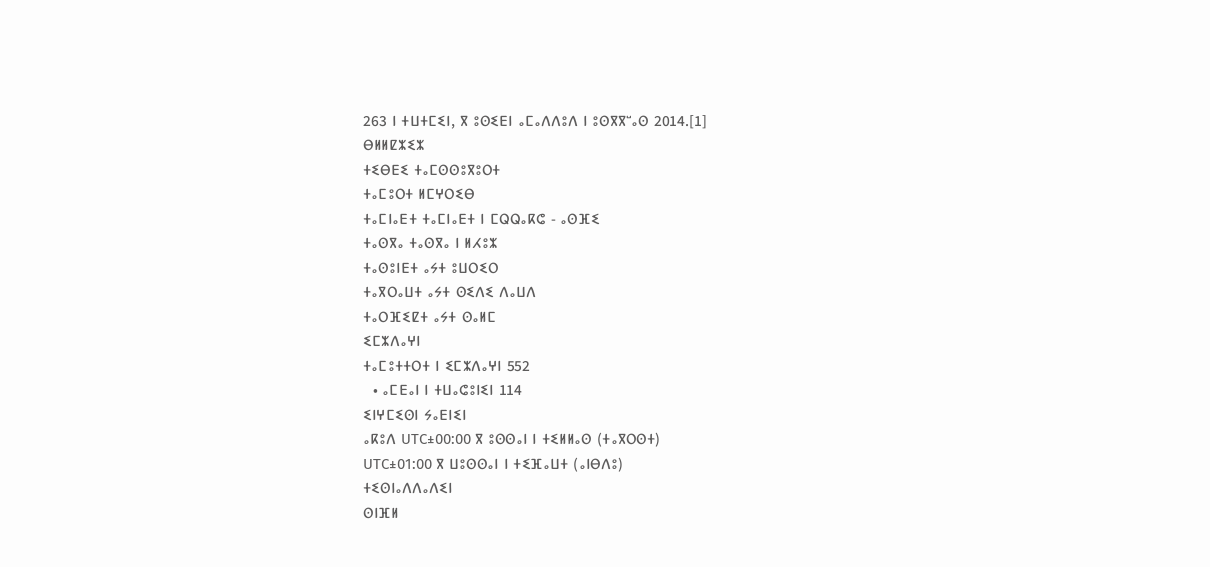263 ⵏ ⵜⵡⵜⵎⵉⵏ, ⴳ ⵓⵙⵉⴹⵏ ⴰⵎⴰⴷⴷⵓⴷ ⵏ ⵓⵙⴳⴳⵯⴰⵙ 2014.[1]
ⴱⵍⵍⵇⵣⵉⵣ
ⵜⵉⴱⴹⵉ ⵜⴰⵎⵙⵙⵓⴳⵓⵔⵜ
ⵜⴰⵎⵓⵔⵜ ⵍⵎⵖⵔⵉⴱ
ⵜⴰⵎⵏⴰⴹⵜ ⵜⴰⵎⵏⴰⴹⵜ ⵏ ⵎⵕⵕⴰⴽⵛ - ⴰⵙⴼⵉ
ⵜⴰⵙⴳⴰ ⵜⴰⵙⴳⴰ ⵏ ⵍⵃⵓⵣ
ⵜⴰⵙⵓⵏⴹⵜ ⴰⵢⵜ ⵓⵡⵔⵉⵔ
ⵜⴰⴳⵔⴰⵡⵜ ⴰⵢⵜ ⵙⵉⴷⵉ ⴷⴰⵡⴷ
ⵜⴰⵔⴼⵉⵇⵜ ⴰⵢⵜ ⵙⴰⵍⵎ
ⵉⵎⵣⴷⴰⵖⵏ
ⵜⴰⵎⵓⵜⵜⵔⵜ ⵏ ⵉⵎⵣⴷⴰⵖⵏ 552
  • ⴰⵎⴹⴰⵏ ⵏ ⵜⵡⴰⵛⵓⵏⵉⵏ 114
ⵉⵏⵖⵎⵉⵙⵏ ⵢⴰⴹⵏⵉⵏ
ⴰⴽⵓⴷ UTC±00:00 ⴳ ⵓⵙⵙⴰⵏ ⵏ ⵜⵉⵍⵍⴰⵙ (ⵜⴰⴳⵔⵙⵜ)
UTC±01:00 ⴳ ⵡⵓⵙⵙⴰⵏ ⵏ ⵜⵉⴼⴰⵡⵜ (ⴰⵏⴱⴷⵓ)
ⵜⵉⵙⵏⴰⴷⴷⴰⴷⵉⵏ
ⵙⵏⴼⵍ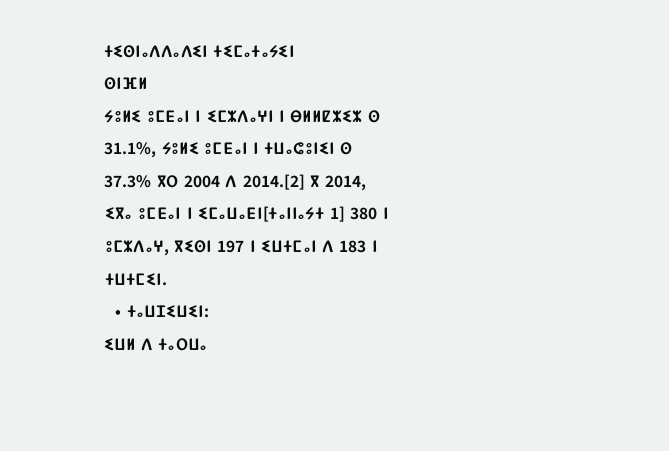ⵜⵉⵙⵏⴰⴷⴷⴰⴷⵉⵏ ⵜⵉⵎⴰⵜⴰⵢⵉⵏ
ⵙⵏⴼⵍ
ⵢⵓⵍⵉ ⵓⵎⴹⴰⵏ ⵏ ⵉⵎⵣⴷⴰⵖⵏ ⵏ ⴱⵍⵍⵇⵣⵉⵣ ⵙ 31.1%, ⵢⵓⵍⵉ ⵓⵎⴹⴰⵏ ⵏ ⵜⵡⴰⵛⵓⵏⵉⵏ ⵙ 37.3% ⴳⵔ 2004 ⴷ 2014.[2] ⴳ 2014, ⵉⴳⴰ ⵓⵎⴹⴰⵏ ⵏ ⵉⵎⴰⵡⴰⴹⵏ[ⵜⴰⵏⵏⴰⵢⵜ 1] 380 ⵏ ⵓⵎⵣⴷⴰⵖ, ⴳⵉⵙⵏ 197 ⵏ ⵉⵡⵜⵎⴰⵏ ⴷ 183 ⵏ ⵜⵡⵜⵎⵉⵏ.
  • ⵜⴰⵡⵊⵉⵡⵉⵏ:
ⵉⵡⵍ ⴷ ⵜⴰⵔⵡⴰ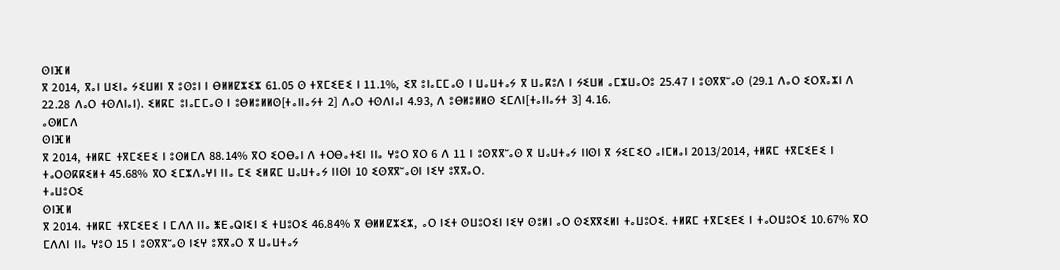ⵙⵏⴼⵍ
ⴳ 2014, ⴳⴰⵏ ⵡⵉⵏⴰ ⵢⵉⵡⵍⵏ ⴳ ⵓⵙⵓⵏ ⵏ ⴱⵍⵍⵇⵣⵉⵣ 61.05 ⵙ ⵜⴳⵎⵉⴹⵉ ⵏ 11.1%, ⵉⴳ ⵓⵏⴰⵎⵎⴰⵙ ⵏ ⵡⴰⵡⵜⴰⵢ ⴳ ⵡⴰⴽⵓⴷ ⵏ ⵢⵉⵡⵍ ⴰⵎⵣⵡⴰⵔⵓ 25.47 ⵏ ⵓⵙⴳⴳⵯⴰⵙ (29.1 ⴷⴰⵔ ⵉⵔⴳⴰⵣⵏ ⴷ 22.28 ⴷⴰⵔ ⵜⵙⴷⵏⴰⵏ). ⵉⵍⴽⵎ ⵓⵏⴰⵎⵎⴰⵙ ⵏ ⵓⴱⵍⵓⵍⵍⵙ[ⵜⴰⵏⵏⴰⵢⵜ 2] ⴷⴰⵔ ⵜⵙⴷⵏⴰⵏ 4.93, ⴷ ⵓⴱⵍⵓⵍⵍⵙ ⵉⵎⴷⵏ[ⵜⴰⵏⵏⴰⵢⵜ 3] 4.16.
ⴰⵙⵍⵎⴷ
ⵙⵏⴼⵍ
ⴳ 2014, ⵜⵍⴽⵎ ⵜⴳⵎⵉⴹⵉ ⵏ ⵓⵙⵍⵎⴷ 88.14% ⴳⵔ ⵉⵔⴱⴰⵏ ⴷ ⵜⵔⴱⴰⵜⵉⵏ ⵏⵏⴰ ⵖⵓⵔ ⴳⵔ 6 ⴷ 11 ⵏ ⵓⵙⴳⴳⵯⴰⵙ ⴳ ⵡⴰⵡⵜⴰⵢ ⵏⵏⵙⵏ ⴳ ⵢⵉⵎⵉⵔ ⴰⵏⵎⵍⴰⵏ 2013/2014, ⵜⵍⴽⵎ ⵜⴳⵎⵉⴹⵉ ⵏ ⵜⴰⵔⵙⴽⴽⵉⵍⵜ 45.68% ⴳⵔ ⵉⵎⵣⴷⴰⵖⵏ ⵏⵏⴰ ⵎⵉ ⵉⵍⴽⵎ ⵡⴰⵡⵜⴰⵢ ⵏⵏⵙⵏ 10 ⵉⵙⴳⴳⵯⴰⵙⵏ ⵏⵉⵖ ⵓⴳⴳⴰⵔ.
ⵜⴰⵡⵓⵔⵉ
ⵙⵏⴼⵍ
ⴳ 2014. ⵜⵍⴽⵎ ⵜⴳⵎⵉⴹⵉ ⵏ ⵎⴷⴷ ⵏⵏⴰ ⵥⴹⴰⵕⵏⵉⵏ ⵉ ⵜⵡⵓⵔⵉ 46.84% ⴳ ⴱⵍⵍⵇⵣⵉⵣ, ⴰⵔ ⵏⵉⵜ ⵙⵡⵓⵔⵉⵏ ⵏⵉⵖ ⵙⵓⵍⵏ ⴰⵔ ⵙⵉⴳⴳⵉⵍⵏ ⵜⴰⵡⵓⵔⵉ. ⵜⵍⴽⵎ ⵜⴳⵎⵉⴹⵉ ⵏ ⵜⴰⵔⵡⵓⵔⵉ 10.67% ⴳⵔ ⵎⴷⴷⵏ ⵏⵏⴰ ⵖⵓⵔ 15 ⵏ ⵓⵙⴳⴳⵯⴰⵙ ⵏⵉⵖ ⵓⴳⴳⴰⵔ ⴳ ⵡⴰⵡⵜⴰⵢ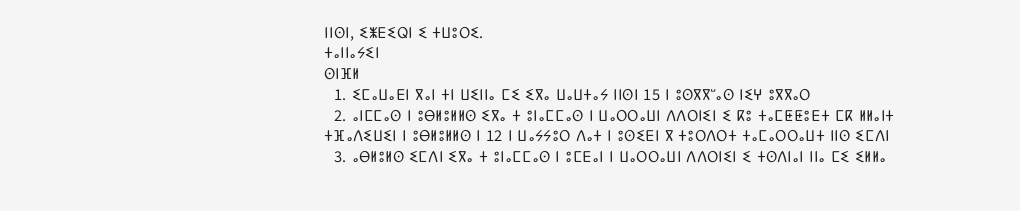ⵏⵏⵙⵏ, ⵉⵥⴹⵉⵕⵏ ⵉ ⵜⵡⵓⵔⵉ.
ⵜⴰⵏⵏⴰⵢⵉⵏ
ⵙⵏⴼⵍ
  1. ⵉⵎⴰⵡⴰⴹⵏ ⴳⴰⵏ ⵜⵏ ⵡⵉⵏⵏⴰ ⵎⵉ ⵉⴳⴰ ⵡⴰⵡⵜⴰⵢ ⵏⵏⵙⵏ 15 ⵏ ⵓⵙⴳⴳⵯⴰⵙ ⵏⵉⵖ ⵓⴳⴳⴰⵔ
  2. ⴰⵏⵎⵎⴰⵙ ⵏ ⵓⴱⵍⵓⵍⵍⵙ ⵉⴳⴰ ⵜ ⵓⵏⴰⵎⵎⴰⵙ ⵏ ⵡⴰⵔⵔⴰⵡⵏ ⴷⴷⵔⵏⵉⵏ ⵉ ⴽⵓ ⵜⴰⵎⵟⵟⵓⴹⵜ ⵎⴽ ⵍⵍⴰⵏⵜ ⵜⴼⴰⴷⵉⵡⵉⵏ ⵏ ⵓⴱⵍⵓⵍⵍⵙ ⵏ 12 ⵏ ⵡⴰⵢⵢⵓⵔ ⴷⴰⵜ ⵏ ⵓⵙⵉⴹⵏ ⴳ ⵜⵓⵔⴷⵔⵜ ⵜⴰⵎⴰⵔⵔⴰⵡⵜ ⵏⵏⵙ ⵉⵎⴷⵏ
  3. ⴰⴱⵍⵓⵍⵙ ⵉⵎⴷⵏ ⵉⴳⴰ ⵜ ⵓⵏⴰⵎⵎⴰⵙ ⵏ ⵓⵎⴹⴰⵏ ⵏ ⵡⴰⵔⵔⴰⵡⵏ ⴷⴷⵔⵏⵉⵏ ⵉ ⵜⵙⴷⵏⴰⵏ ⵏⵏⴰ ⵎⵉ ⵉⵍⵍⴰ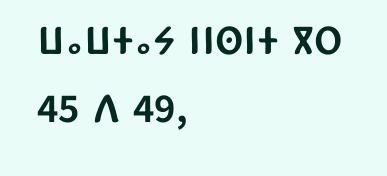ⵡⴰⵡⵜⴰⵢ ⵏⵏⵙⵏⵜ ⴳⵔ 45 ⴷ 49,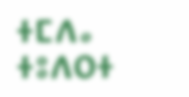ⵜⵎⴷⴰ ⵜⵓⴷⵔⵜ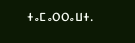ⵜⴰⵎⴰⵔⵔⴰⵡⵜ.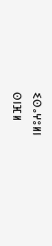ⵉⵙⴰⵖⵓⵍⵏ
ⵙⵏⴼⵍ